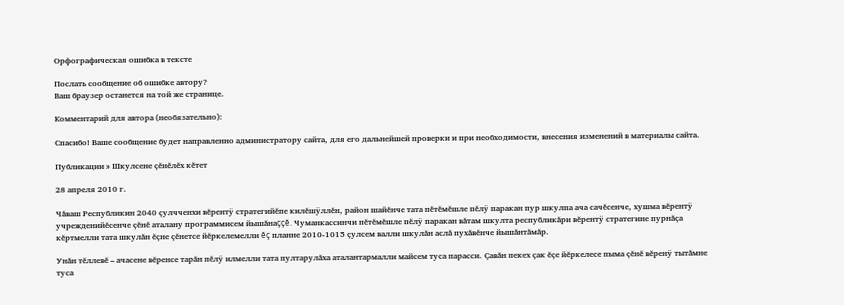Орфографическая ошибка в тексте

Послать сообщение об ошибке автору?
Ваш браузер останется на той же странице.

Комментарий для автора (необязательно):

Спасибо! Ваше сообщение будет направленно администратору сайта, для его дальнейшей проверки и при необходимости, внесения изменений в материалы сайта.

Публикации » Шкулсене çĕнĕлĕх кĕтет

28 апреля 2010 г.

Чăваш Республикин 2040 çулчченхи вĕрентÿ стратегийĕпе килĕшÿллĕн, район шайĕнче тата пĕтĕмĕшле пĕлÿ паракан пур шкулпа ача сачĕсенче, хушма вĕрентÿ учрежденийĕсенче çĕнĕ аталану программисем йышăнаççĕ. Чуманкассинчи пĕтĕмĕшле пĕлÿ паракан вăтам шкулта республикăри вĕрентÿ стратегине пурнăçа кĕртмелли тата шкулăн ĕçне çĕнетсе йĕркелемелли ĕç планне 2010-1015 çулсем валли шкулăн аслă пухăвĕнче йышăнтăмăр.

Унăн тĕллевĕ – ачасене вĕренсе тарăн пĕлÿ илмелли тата пултарулăха аталантармалли майсем туса парасси. Çавăн пекех çак ĕçе йĕркелесе пыма çĕнĕ вĕренÿ тытăмне туса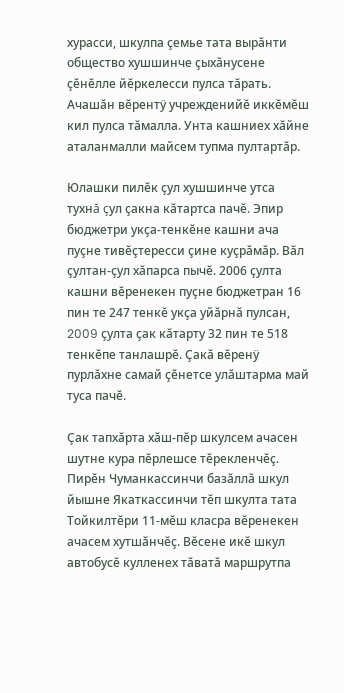хурасси, шкулпа çемье тата вырăнти общество хушшинче çыхăнусене çĕнĕлле йĕркелесси пулса тăрать. Ачашăн вĕрентÿ учрежденийĕ иккĕмĕш кил пулса тăмалла. Унта кашниех хăйне аталанмалли майсем тупма пултартăр.

Юлашки пилĕк çул хушшинче утса тухнă çул çакна кăтартса пачĕ. Эпир бюджетри укçа-тенкĕне кашни ача пуçне тивĕçтересси çине куçрăмăр. Вăл çултан-çул хăпарса пычĕ. 2006 çулта кашни вĕренекен пуçне бюджетран 16 пин те 247 тенкĕ укçа уйăрнă пулсан, 2009 çулта çак кăтарту 32 пин те 518 тенкĕпе танлашрĕ. Çакă вĕренÿ пурлăхне самай çĕнетсе улăштарма май туса пачĕ.

Çак тапхăрта хăш-пĕр шкулсем ачасен шутне кура пĕрлешсе тĕрекленчĕç. Пирĕн Чуманкассинчи базăллă шкул йышне Якаткассинчи тĕп шкулта тата Тойкилтĕри 11-мĕш класра вĕренекен ачасем хутшăнчĕç. Вĕсене икĕ шкул автобусĕ кулленех тăватă маршрутпа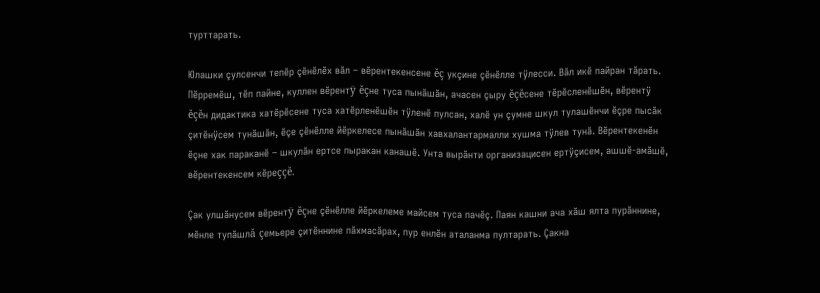турттарать.

Юлашки çулсенчи тепĕр çĕнĕлĕх вăл – вĕрентекенсене ĕç укçине çĕнĕлле тÿлесси. Вăл икĕ пайран тăрать. Пĕрремĕш, тĕп пайне, куллен вĕрентÿ ĕçне туса пынăшăн, ачасен çыру ĕçĕсене тĕрĕсленĕшĕн, вĕрентÿ ĕçĕн дидактика хатĕрĕсене туса хатĕрленĕшĕн тÿленĕ пулсан, халĕ ун çумне шкул тулашĕнчи ĕçре пысăк çитĕнÿсем тунăшăн, ĕçе çĕнĕлле йĕркелесе пынăшăн хавхалантармалли хушма тÿлев тунă. Вĕрентекенĕн ĕçне хак параканĕ – шкулăн ертсе пыракан канашĕ. Унта вырăнти организацисен ертÿçисем, ашшĕ-амăшĕ, вĕрентекенсем кĕреççĕ.

Çак улшăнусем вĕрентÿ ĕçне çĕнĕлле йĕркелеме майсем туса пачĕç. Паян кашни ача хăш ялта пурăннине, мĕнле тупăшлă çемьере çитĕннине пăхмасăрах, пур енлĕн аталанма пултарать. Çакна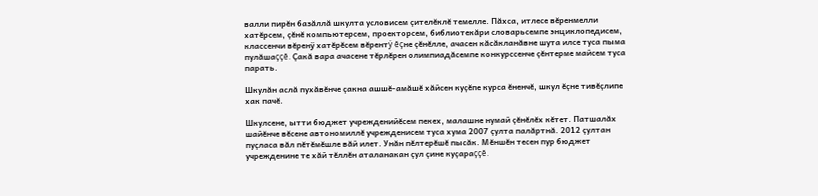валли пирĕн базăллă шкулта условисем çителĕклĕ темелле. Пăхса, итлесе вĕренмелли хатĕрсем, çĕнĕ компьютерсем, проекторсем, библиотекăри словарьсемпе энциклопедисем, классенчи вĕренÿ хатĕрĕсем вĕрентÿ ĕçне çĕнĕлле, ачасен кăсăкланăвне шута илсе туса пыма пулăшаççĕ. Çакă вара ачасене тĕрлĕрен олимпиадăсемпе конкурссенче çĕнтерме майсем туса парать.

Шкулăн аслă пухăвĕнче çакна ашшĕ-амăшĕ хăйсен куçĕпе курса ĕненчĕ, шкул ĕçне тивĕçлипе хак пачĕ.

Шкулсене, ытти бюджет учрежденийĕсем пекех, малашне нумай çĕнĕлĕх кĕтет. Патшалăх шайĕнче вĕсене автономиллĕ учрежденисем туса хума 2007 çулта палăртнă. 2012 çултан пуçласа вăл пĕтĕмĕшле вăй илет. Унăн пĕлтерĕшĕ пысăк. Мĕншĕн тесен пур бюджет учрежденине те хăй тĕллĕн аталанакан çул çине куçараççĕ.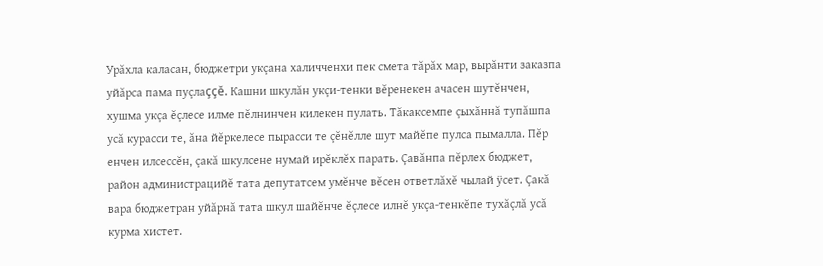Урăхла каласан, бюджетри укçана халичченхи пек смета тăрăх мар, вырăнти заказпа уйăрса пама пуçлаççĕ. Кашни шкулăн укçи-тенки вĕренекен ачасен шутĕнчен, хушма укçа ĕçлесе илме пĕлнинчен килекен пулать. Тăкаксемпе çыхăннă тупăшпа усă курасси те, ăна йĕркелесе пырасси те çĕнĕлле шут майĕпе пулса пымалла. Пĕр енчен илсессĕн, çакă шкулсене нумай ирĕклĕх парать. Çавăнпа пĕрлех бюджет, район администрацийĕ тата депутатсем умĕнче вĕсен ответлăхĕ чылай ÿсет. Çакă вара бюджетран уйăрнă тата шкул шайĕнче ĕçлесе илнĕ укçа-тенкĕпе тухăçлă усă курма хистет.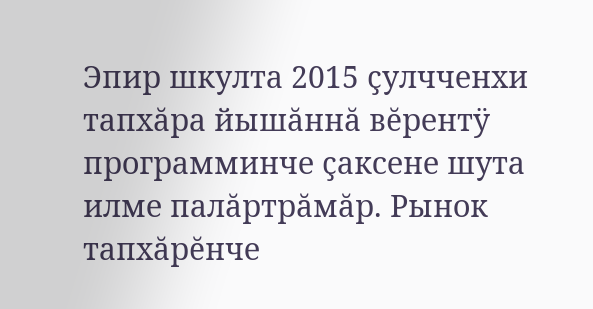Эпир шкулта 2015 çулчченхи тапхăра йышăннă вĕрентÿ программинче çаксене шута илме палăртрăмăр. Рынок тапхăрĕнче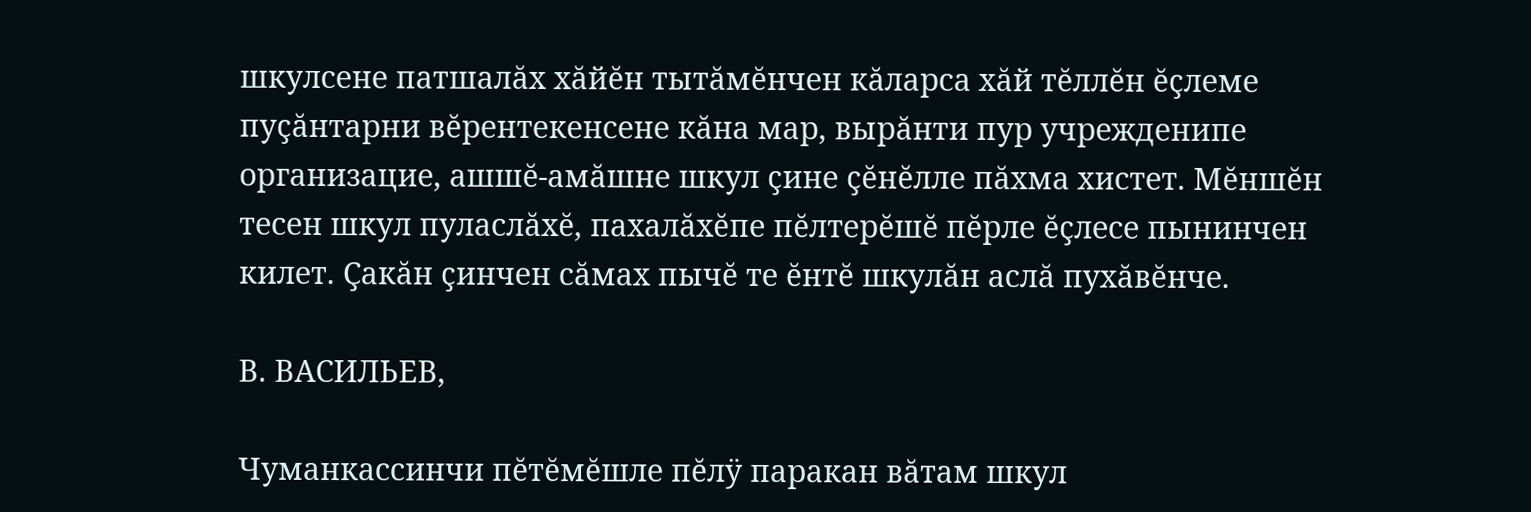шкулсене патшалăх хăйĕн тытăмĕнчен кăларса хăй тĕллĕн ĕçлеме пуçăнтарни вĕрентекенсене кăна мар, вырăнти пур учрежденипе организацие, ашшĕ-амăшне шкул çине çĕнĕлле пăхма хистет. Мĕншĕн тесен шкул пуласлăхĕ, пахалăхĕпе пĕлтерĕшĕ пĕрле ĕçлесе пынинчен килет. Çакăн çинчен сăмах пычĕ те ĕнтĕ шкулăн аслă пухăвĕнче.

В. ВАСИЛЬЕВ,

Чуманкассинчи пĕтĕмĕшле пĕлÿ паракан вăтам шкул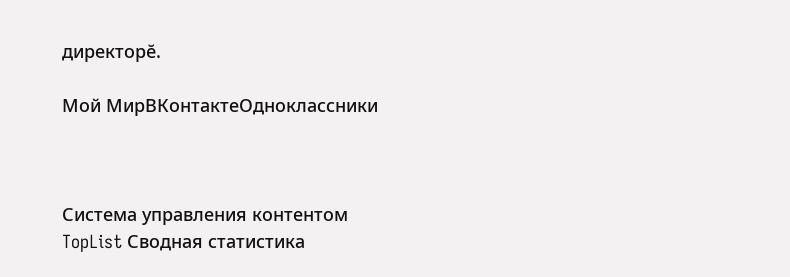директорĕ.

Мой МирВКонтактеОдноклассники



Система управления контентом
TopList Сводная статистика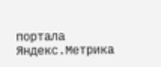портала Яндекс.Метрика